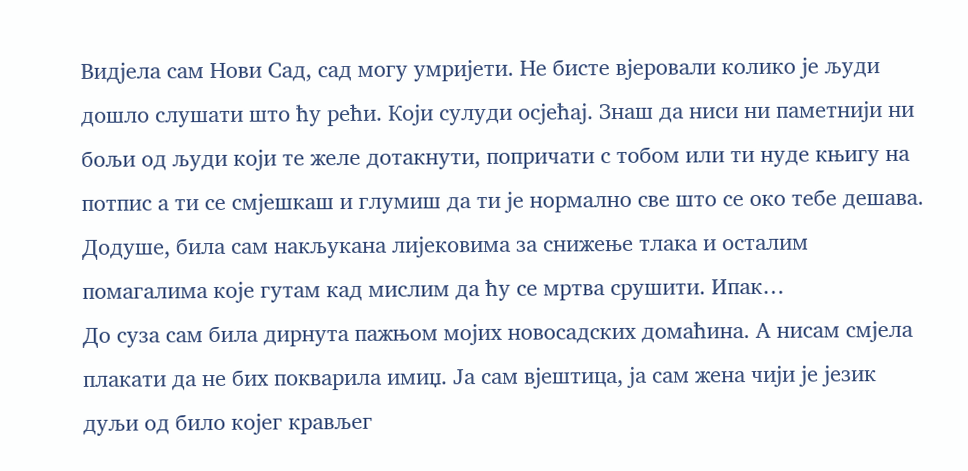Видјела сам Нови Сад, сад могу умријети. Не бисте вјеровали колико је људи дошло слушати што ћу рећи. Који сулуди осјећај. Знаш да ниси ни паметнији ни бољи од људи који те желе дотакнути, попричати с тобом или ти нуде књигу на потпис а ти се смјешкаш и глумиш да ти је нормално све што се око тебе дешава. Додуше, била сам накљукана лијековима за снижење тлака и осталим помагалима које гутам кад мислим да ћу се мртва срушити. Ипак…
До суза сам била дирнута пажњом мојих новосадских домаћина. А нисам смјела плакати да не бих покварила имиџ. Ја сам вјештица, ја сам жена чији је језик дуљи од било којег крављег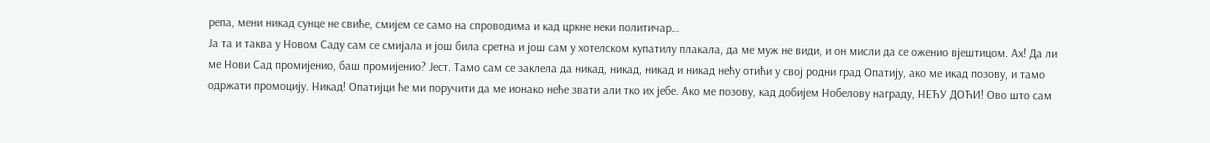репа, мени никад сунце не свиће, смијем се само на спроводима и кад цркне неки политичар…
Ја та и таква у Новом Саду сам се смијала и још била сретна и још сам у хотелском купатилу плакала, да ме муж не види, и он мисли да се оженио вјештицом. Ах! Да ли ме Нови Сад промијенио, баш промијенио? Јест. Тамо сам се заклела да никад, никад, никад и никад нећу отићи у свој родни град Опатију, ако ме икад позову, и тамо одржати промоцију. Никад! Опатијци ће ми поручити да ме ионако неће звати али тко их јебе. Ако ме позову, кад добијем Нобелову награду, НЕЋУ ДОЋИ! Ово што сам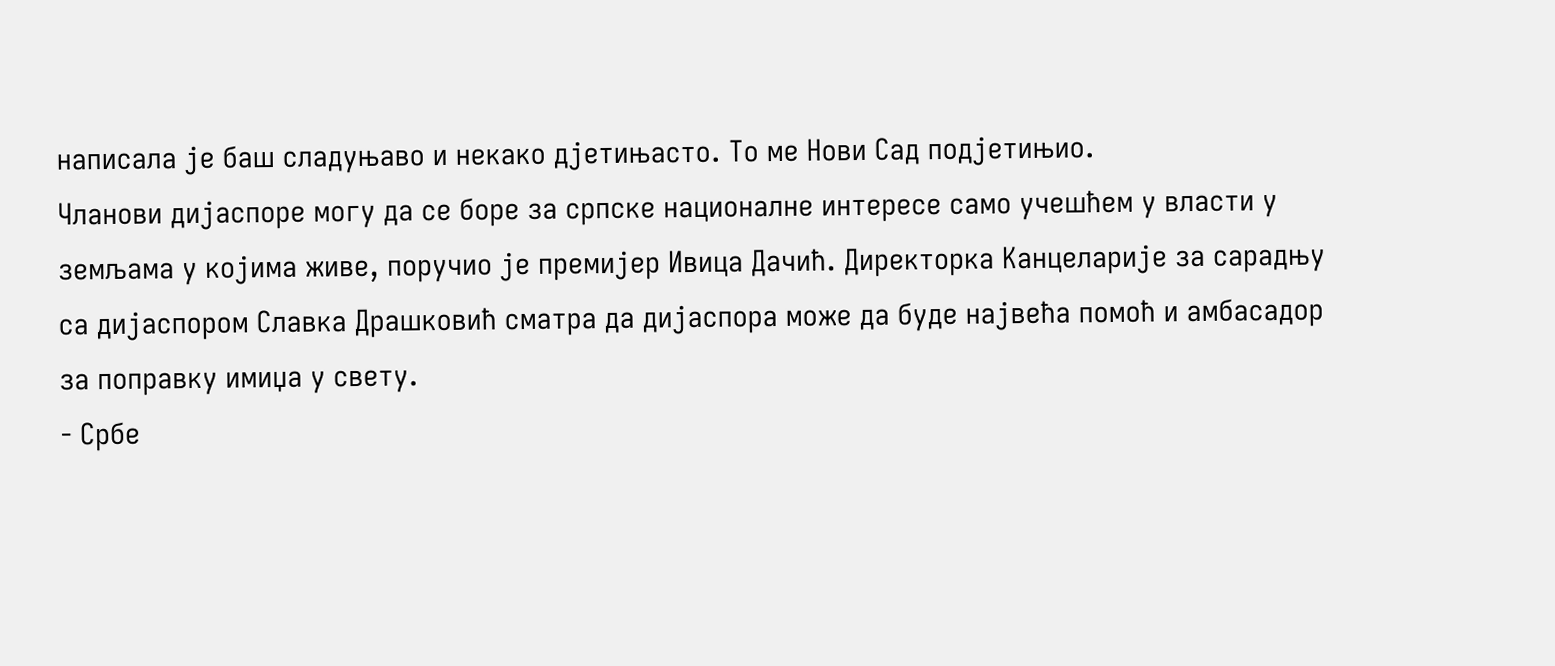написала је баш сладуњаво и некако дјетињасто. То ме Нови Сад подјетињио.
Чланови дијаспоре могу да се боре за српске националне интересе само учешћем у власти у земљама у којима живе, поручио је премијер Ивица Дачић. Директорка Канцеларије за сарадњу са дијаспором Славка Драшковић сматра да дијаспора може да буде највећа помоћ и амбасадор за поправку имиџа у свету.
- Србе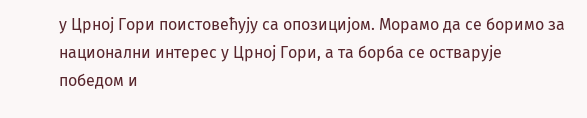у Црној Гори поистовећују са опозицијом. Морамо да се боримо за национални интерес у Црној Гори, а та борба се остварује победом и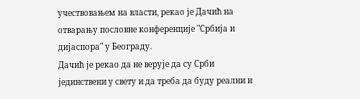учествовањем на власти, рекао је Дачић на отварању пословне конференције "Србија и дијаспора" у Београду.
Дачић је рекао да не верује да су Срби јединствени у свету и да треба да буду реални и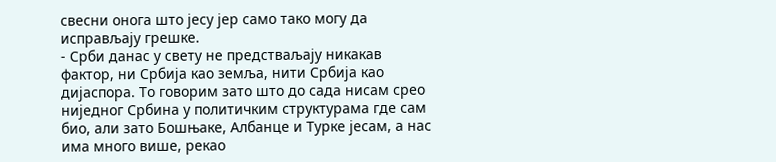свесни онога што јесу јер само тако могу да исправљају грешке.
- Срби данас у свету не предстваљају никакав фактор, ни Србија као земља, нити Србија као дијаспора. То говорим зато што до сада нисам срео ниједног Србина у политичким структурама где сам био, али зато Бошњаке, Албанце и Турке јесам, а нас има много више, рекао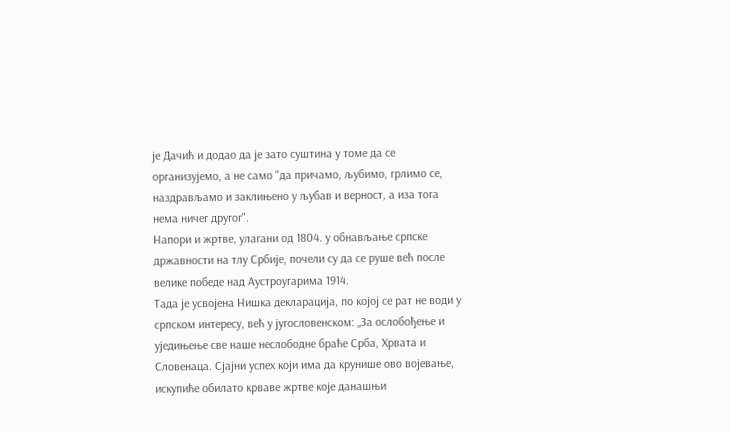је Дачић и додао да је зато суштина у томе да се организујемо, а не само "да причамо, љубимо, грлимо се, наздрављамо и заклињено у љубав и верност, а иза тога нема ничег другог".
Напори и жртве, улагани од 1804. у обнављање српске државности на тлу Србије, почели су да се руше већ после велике победе над Аустроугарима 1914.
Тада је усвојена Нишка декларација, по којој се рат не води у српском интересу, већ у југословенском: „За ослобођење и уједињење све наше неслободне браће Срба, Хрвата и Словенаца. Сјајни успех који има да крунише ово војевање, искупиће обилато крваве жртве које данашњи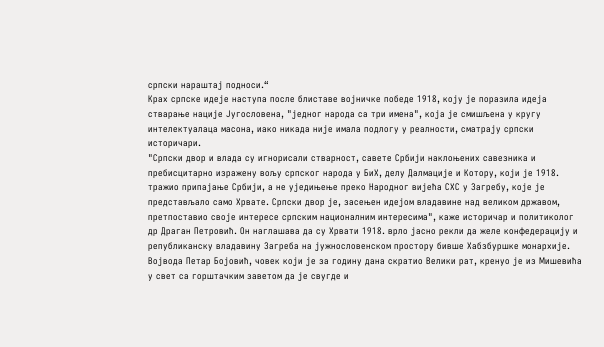српски нараштај подноси.“
Крах српске идеје наступа после блиставе војничке победе 1918, коју је поразила идеја стварање нације Југословена, "једног народа сa три имена", која је смишљена у кругу интелектуалаца масона, иако никада није имала подлогу у реалности, сматрају српски историчари.
"Српски двор и влада су игнорисали стварност, савете Србији наклоњених савезника и пребисцитарно изражену вољу српског народа у БиХ, делу Далмације и Котору, који је 1918. тражио припајање Србији, а не уједињење преко Народног вијећа СХС у Загребу, које је представљало само Хрвате. Српски двор је, засењен идејом владавине над великом државом, претпоставио своје интересе српским националним интересима", каже историчар и политиколог др Драган Петровић. Он наглашава да су Хрвати 1918. врло јасно рекли да желе конфедерацију и републиканску владавину Загреба на јужнословенском простору бивше Хабзбуршке монархије.
Војвода Петар Бојовић, човек који је за годину дана скратио Велики рат, кренуо је из Мишевића у свет са горштачким заветом да је свугде и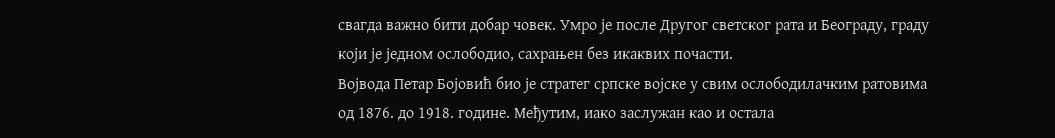свагда важно бити добар човек. Умро је после Другог светског рата и Београду, граду који је једном ослободио, сахрањен без икаквих почасти.
Војвода Петар Бојовић био је стратег српске војске у свим ослободилачким ратовима од 1876. до 1918. године. Међутим, иако заслужан као и остала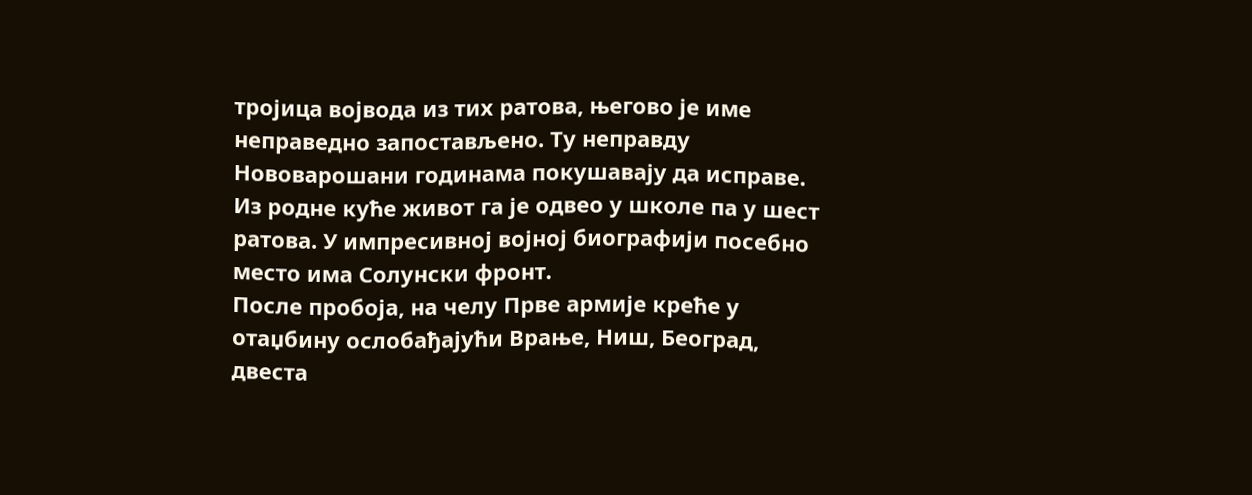тројица војвода из тих ратова, његово је име неправедно запостављено. Ту неправду Нововарошани годинама покушавају да исправе.
Из родне куће живот га је одвео у школе па у шест ратова. У импресивној војној биографији посебно место има Солунски фронт.
После пробоја, на челу Прве армије креће у отаџбину ослобађајући Врање, Ниш, Београд, двеста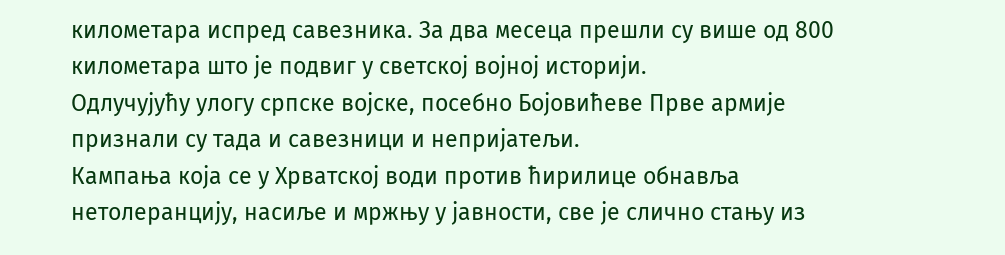километара испред савезника. За два месеца прешли су више од 800 километара што је подвиг у светској војној историји.
Одлучујућу улогу српске војске, посебно Бојовићеве Прве армије признали су тада и савезници и непријатељи.
Кампања која се у Хрватској води против ћирилице обнавља нетолеранцију, насиље и мржњу у јавности, све је слично стању из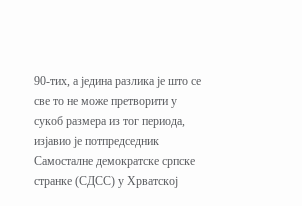90-тих, а једина разлика је што се све то не може претворити у сукоб размера из тог периода, изјавио је потпредседник Самосталне демократске српске странке (СДСС) у Хрватској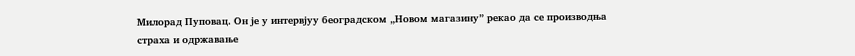Милорад Пуповац. Он је у интервјуу београдском „Новом магазину” рекао да се производња страха и одржавање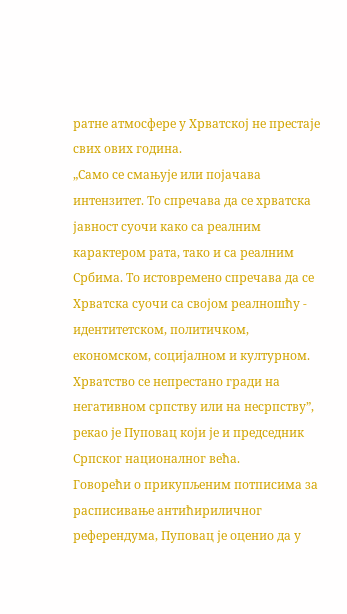ратне атмосфере у Хрватској не престаје свих ових година.
„Само се смањује или појачава интензитет. То спречава да се хрватска јавност суочи како са реалним карактером рата, тако и са реалним Србима. То истовремено спречава да се Хрватска суочи са својом реалношћу - идентитетском, политичком, економском, социјалном и културном. Хрватство се непрестано гради на негативном српству или на несрпству”, рекао је Пуповац који је и председник Српског националног већа.
Говорећи о прикупљеним потписима за расписивање антићириличног референдума, Пуповац је оценио да у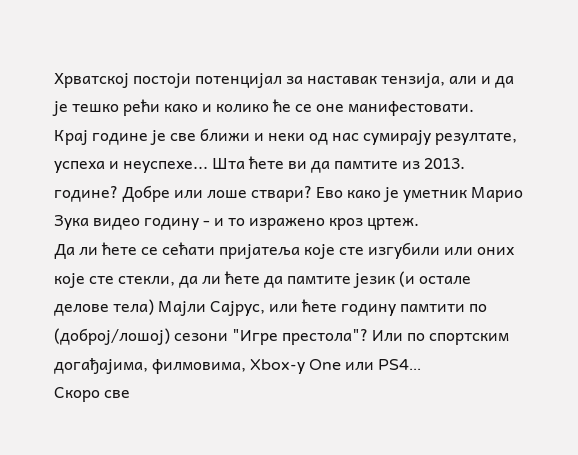Хрватској постоји потенцијал за наставак тензија, али и да је тешко рећи како и колико ће се оне манифестовати.
Крај године је све ближи и неки од нас сумирају резултате, успеха и неуспехе... Шта ћете ви да памтите из 2013. године? Добре или лоше ствари? Ево како је уметник Марио Зука видео годину - и то изражено кроз цртеж.
Да ли ћете се сећати пријатеља које сте изгубили или оних које сте стекли, да ли ћете да памтите језик (и остале делове тела) Мајли Сајрус, или ћете годину памтити по (доброј/лошој) сезони "Игре престола"? Или по спортским догађајима, филмовима, Xbox-у One или PS4...
Скоро све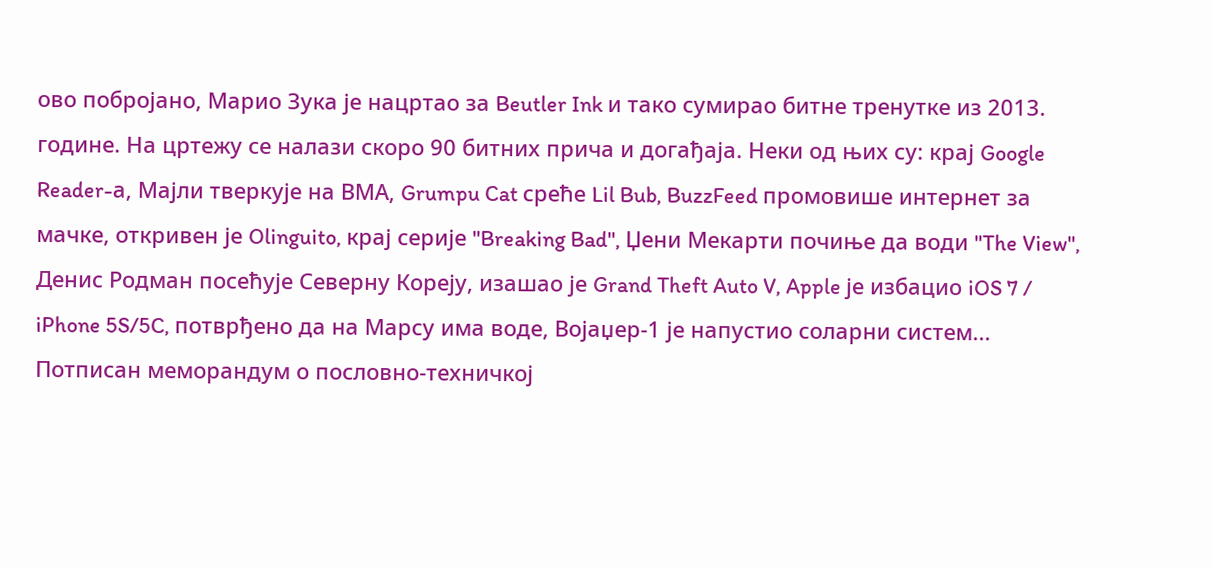ово побројано, Марио Зука је нацртао за Beutler Ink и тако сумирао битне тренутке из 2013. године. На цртежу се налази скоро 90 битних прича и догађаја. Неки од њих су: крај Google Reader-а, Мајли тверкује на ВМА, Grumpu Cat среће Lil Bub, BuzzFeed промовише интернет за мачке, откривен је Olinguito, крај серије "Breaking Bad", Џени Мекарти почиње да води "The View", Денис Родман посећује Северну Кореју, изашао је Grand Theft Auto V, Apple је избацио iOS 7 / iPhone 5S/5C, потврђено да на Марсу има воде, Воjаџер-1 је напустио соларни систем...
Потписан меморандум о пословно-техничкој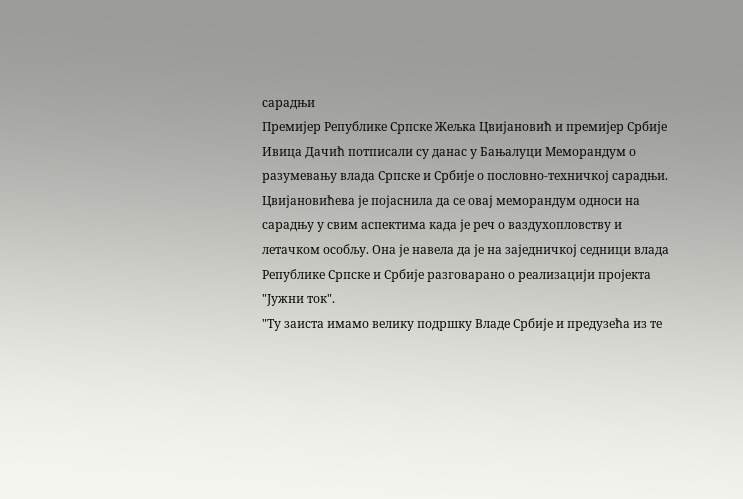сарадњи
Премијер Републике Српске Жељка Цвијановић и премијер Србије Ивица Дачић потписали су данас у Бањалуци Меморандум о разумевању влада Српске и Србије о пословно-техничкој сарадњи.
Цвијановићева је појаснила да се овај меморандум односи на сарадњу у свим аспектима када је реч о ваздухопловству и летачком особљу. Она је навела да је на заједничкој седници влада Републике Српске и Србије разговарано о реализацији пројекта "Јужни ток".
"Ту заиста имамо велику подршку Владе Србије и предузећа из те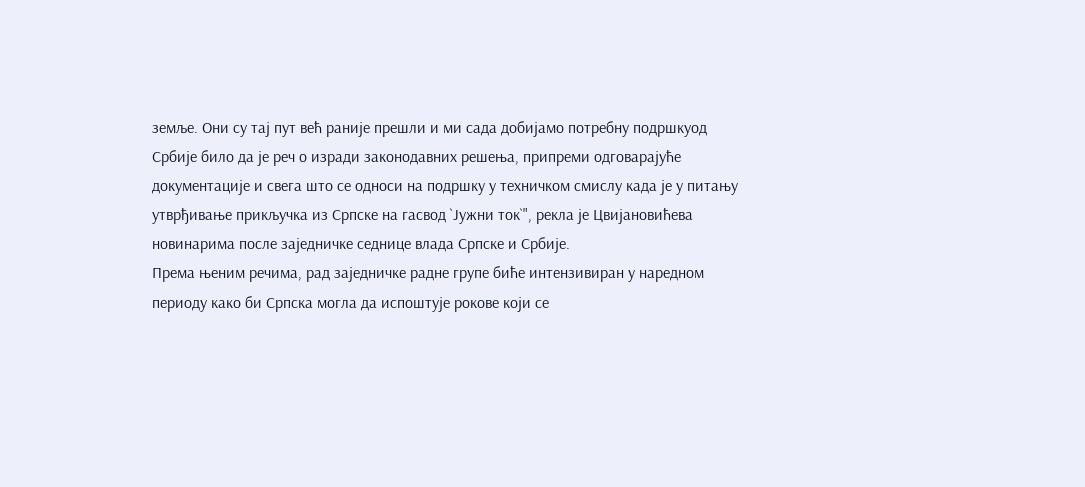земље. Они су тај пут већ раније прешли и ми сада добијамо потребну подршкуод Србије било да је реч о изради законодавних решења, припреми одговарајуће документације и свега што се односи на подршку у техничком смислу када је у питању утврђивање прикључка из Српске на гасвод `Јужни ток`", рекла је Цвијановићева новинарима после заједничке седнице влада Српске и Србије.
Према њеним речима, рад заједничке радне групе биће интензивиран у наредном периоду како би Српска могла да испоштује рокове који се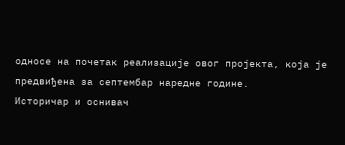односе на почетак реализације овог пројекта, која је предвиђена за септембар наредне године.
Историчар и оснивач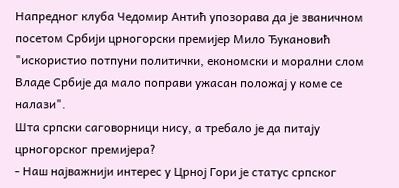Напредног клуба Чедомир Антић упозорава да је званичном посетом Србији црногорски премијер Мило Ђукановић "искористио потпуни политички, економски и морални слом Владе Србије да мало поправи ужасан положај у коме се налази".
Шта српски саговорници нису, а требало је да питају црногорског премијера?
- Наш најважнији интерес у Црној Гори је статус српског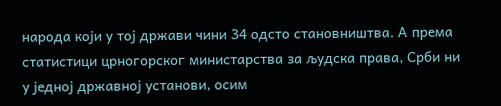народа који у тој држави чини 34 одсто становништва. А према статистици црногорског министарства за људска права, Срби ни у једној државној установи, осим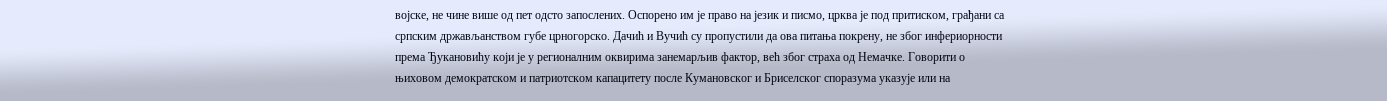војске, не чине више од пет одсто запослених. Оспорено им је право на језик и писмо, црква је под притиском, грађани са српским држављанством губе црногорско. Дачић и Вучић су пропустили да ова питања покрену, не због инфериорности према Ђукановићу који је у регионалним оквирима занемарљив фактор, већ због страха од Немачке. Говорити о њиховом демократском и патриотском капацитету после Кумановског и Бриселског споразума указује или на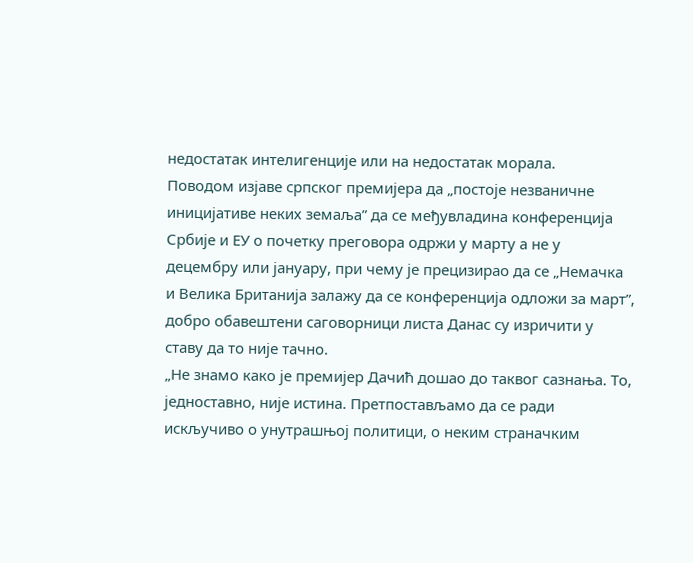недостатак интелигенције или на недостатак морала.
Поводом изјаве српског премијера да „постоје незваничне иницијативе неких земаља” да се међувладина конференција Србије и ЕУ о почетку преговора одржи у марту а не у децембру или јануару, при чему је прецизирао да се „Немачка и Велика Британија залажу да се конференција одложи за март”, добро обавештени саговорници листа Данас су изричити у ставу да то није тачно.
„Не знамо како је премијер Дачић дошао до таквог сазнања. То, једноставно, није истина. Претпостављамо да се ради искључиво о унутрашњој политици, о неким страначким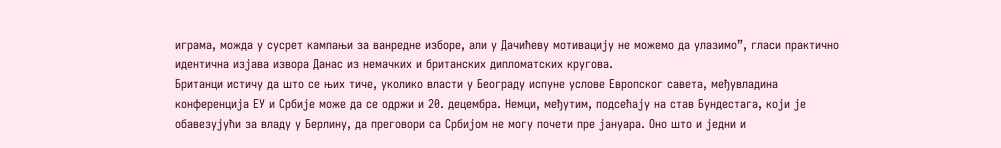играма, можда у сусрет кампањи за ванредне изборе, али у Дачићеву мотивацију не можемо да улазимо”, гласи практично идентична изјава извора Данас из немачких и британских дипломатских кругова.
Британци истичу да што се њих тиче, уколико власти у Београду испуне услове Европског савета, међувладина конференција ЕУ и Србије може да се одржи и 20. децембра. Немци, међутим, подсећају на став Бундестага, који је обавезујући за владу у Берлину, да преговори са Србијом не могу почети пре јануара. Оно што и једни и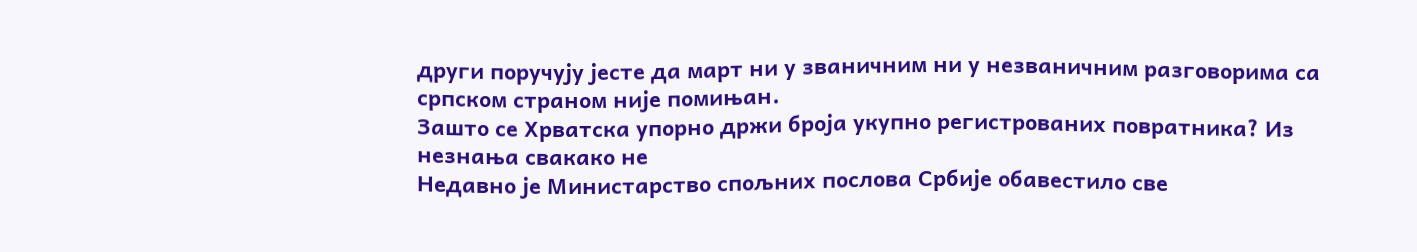други поручују јесте да март ни у званичним ни у незваничним разговорима са српском страном није помињан.
Зашто се Хрватска упорно држи броја укупно регистрованих повратника? Из незнања свакако не
Недавно је Министарство спољних послова Србије обавестило све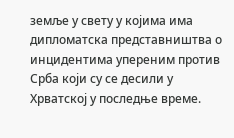земље у свету у којима има дипломатска представништва о инцидентима упереним против Срба који су се десили у Хрватској у последње време.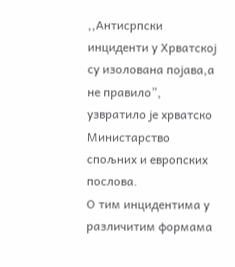,,Антисрпски инциденти у Хрватској су изолована појава,а не правило”, узвратило је хрватско Министарство спољних и европских послова.
О тим инцидентима у различитим формама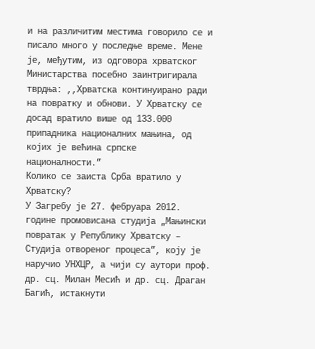и на различитим местима говорило се и писало много у последње време. Мене је, међутим, из одговора хрватског Министарства посебно заинтригирала тврдња: ,,Хрватска континуирано ради на повратку и обнови. У Хрватску се досад вратило више од 133.000 припадника националних мањина, од којих је већина српске националности.”
Колико се заиста Срба вратило у Хрватску?
У Загребу је 27. фебруара 2012. године промовисана студија „Мањински повратак у Републику Хрватску – Студија отвореног процеса”, коју је наручио УНХЦР, а чији су аутори проф. др. сц. Милан Месић и др. сц. Драган Багић, истакнути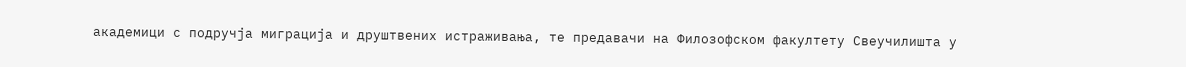академици с подручја миграција и друштвених истраживања, те предавачи на Филозофском факултету Свеучилишта у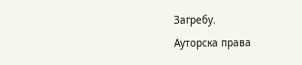Загребу.
Ауторска права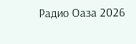Радио Оаза 2026